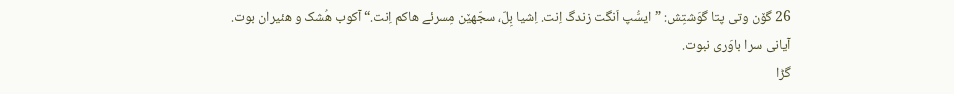26 گۆن وتی پتا گوَشتِش: ”ایسُّپ اَنگت زندگ اِنت. اِشیا بِلّ، سجّهێن مِسرئے هاکم اِنت.“ آکوب هُشک و هئیران بوت. آیانی سرا باوَری نبوت.
گڑا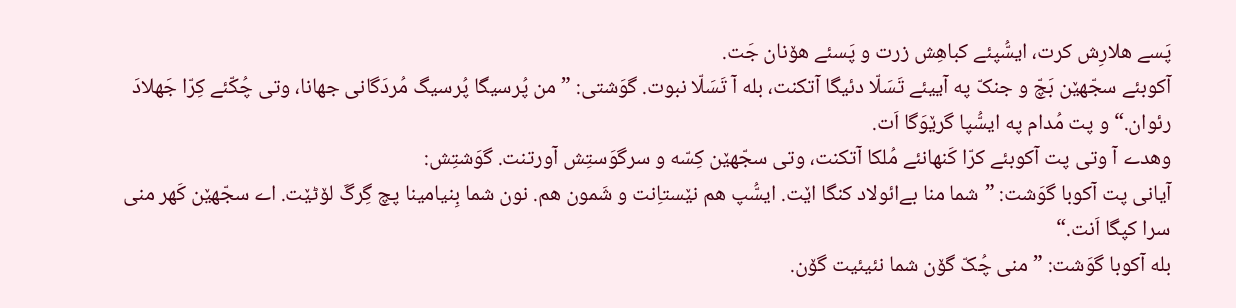پَسے هلارِش کرت، ایسُّپئے کباهِش زرت و پَسئے هۆنان جَت.
آکوبئے سجّهێن بَچّ و جنکّ په آییئے تَسَلّا دئیگا آتکنت، بله آ تَسَلّا نبوت. گوَشتی: ”من پُرسیگا پُرسیگ مُردَگانی جهانا، وتی چُکّئے کِرّا جَهلادَ رئوان.“ و پت مُدام په ایسُّپا گرێوَگا اَت.
وهدے آ وتی پت آکوبئے کرّا کَنهانئے مُلکا آتکنت، وتی سجّهێن کِسّه و سرگوَستِش آورتنت. گوَشتِش:
آیانی پت آکوبا گوَشت: ”شما منا بےائولاد کنگا اێت. ایسُّپ هم نێستاِنت و شَمون هم. نون شما بِنیامینا پچ گِرگَ لۆٹێت. اے سجّهێن کَهر منی سرا کپگا اَنت.“
بله آکوبا گوَشت: ”منی چُکّ گۆن شما نئیئیت گۆن.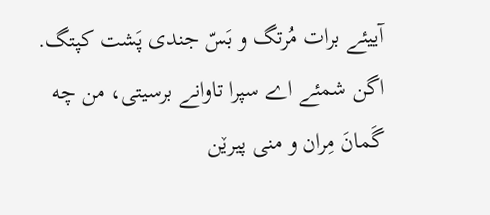آییئے برات مُرتگ و بَسّ جندی پَشت کپتگ. اگن شمئے اے سپرا تاوانے برسیتی، من چه گَمانَ مِران و منی پیرێن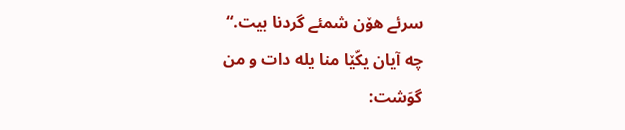سرئے هۆن شمئے گردنا بیت.“
چه آیان یکّێا منا یله دات و من گوَشت: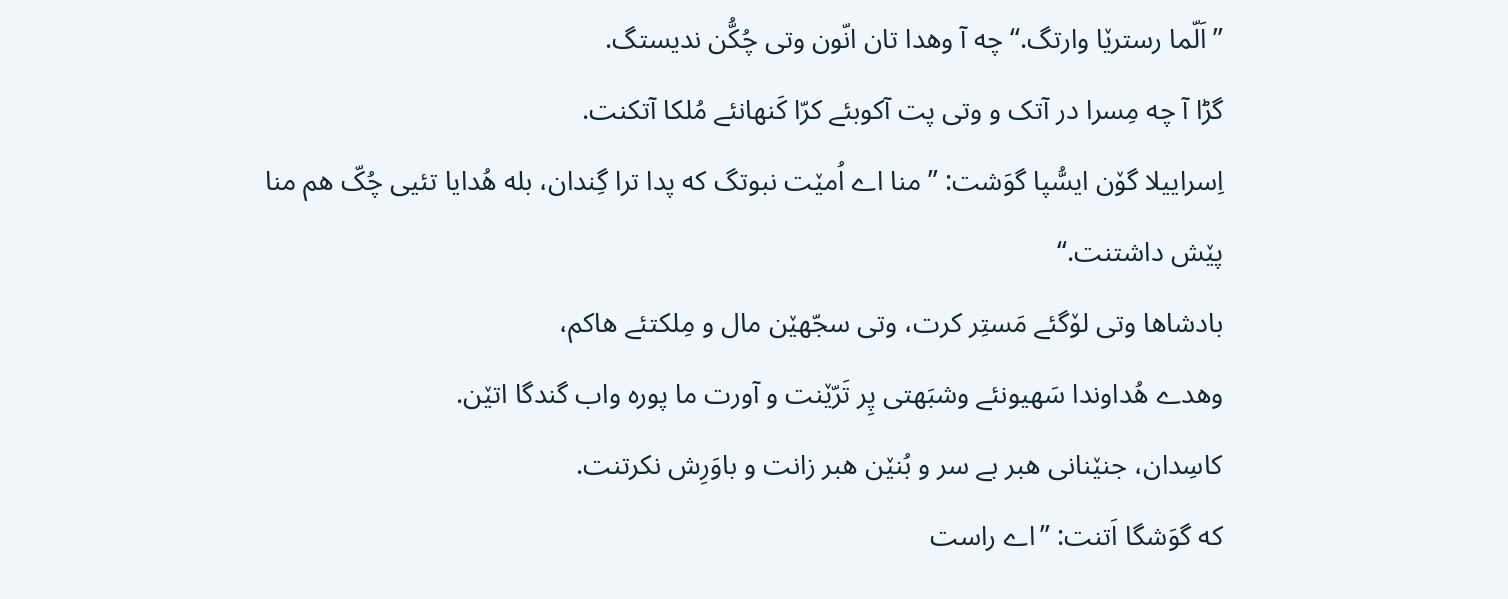”اَلّما رسترێا وارتگ.“ چه آ وهدا تان انّون وتی چُکُّن ندیستگ.
گڑا آ چه مِسرا در آتک و وتی پت آکوبئے کرّا کَنهانئے مُلکا آتکنت.
اِسراییلا گۆن ایسُّپا گوَشت: ”منا اے اُمێت نبوتگ که پدا ترا گِندان، بله هُدایا تئیی چُکّ هم منا پێش داشتنت.“
بادشاها وتی لۆگئے مَستِر کرت، وتی سجّهێن مال و مِلکتئے هاکم،
وهدے هُداوندا سَهیونئے وشبَهتی پِر تَرّێنت و آورت ما پوره واب گندگا اتێن.
کاسِدان، جنێنانی هبر بے سر و بُنێن هبر زانت و باوَرِش نکرتنت.
که گوَشگا اَتنت: ”اے راست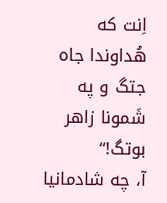اِنت که هُداوندا جاه جتگ و په شَمونا زاهر بوتگ!“
آ، چه شادمانیا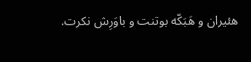هئیران و هَبَکّه بوتنت و باوَرِش نکرت.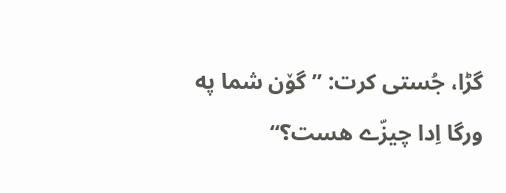گڑا، جُستی کرت: ”گۆن شما په ورگا اِدا چیزّے هست؟“